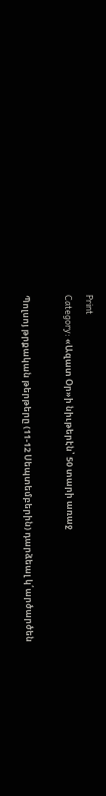Print
Category: «Ազատ Օր»ի նիւթերէն՝ 50 տարի առաջ

Պոլսոյ թրքական թերթերը (11-12 Սեպտեմբերին) դարձեալ կ՛արծարծեն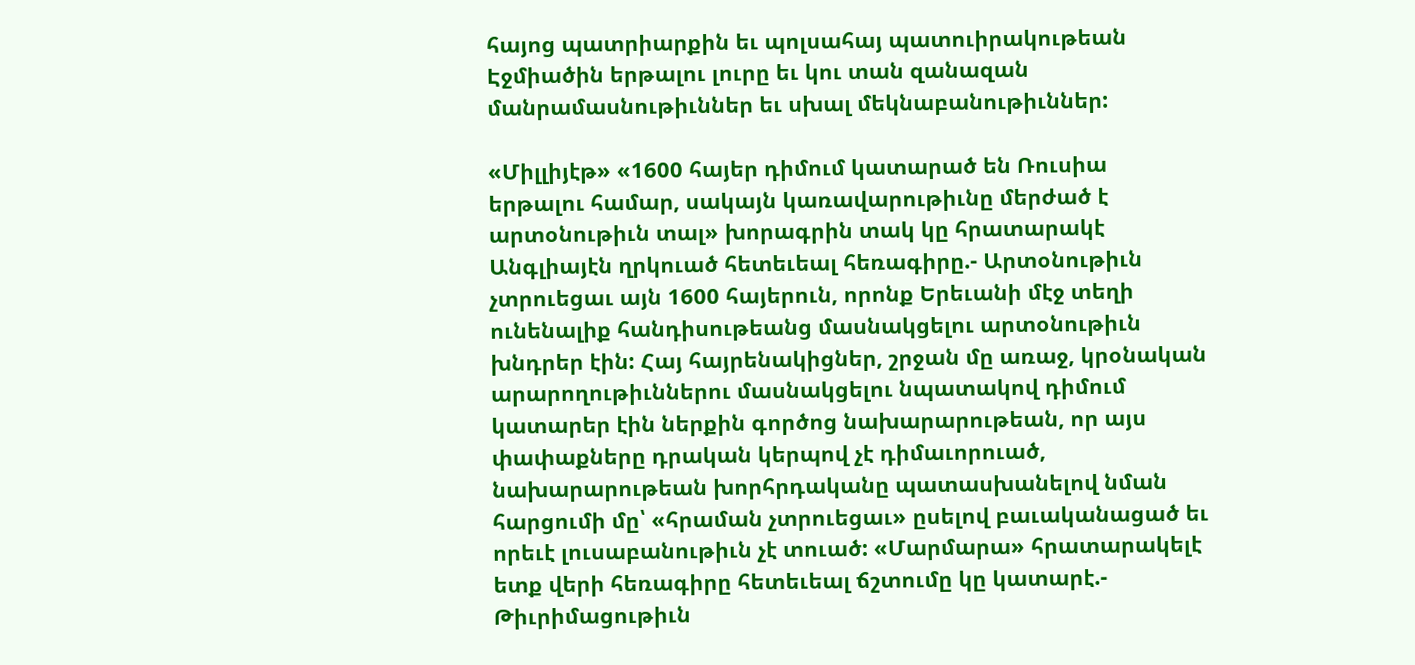հայոց պատրիարքին եւ պոլսահայ պատուիրակութեան Էջմիածին երթալու լուրը եւ կու տան զանազան մանրամասնութիւններ եւ սխալ մեկնաբանութիւններ:

«Միլլիյէթ» «1600 հայեր դիմում կատարած են Ռուսիա երթալու համար, սակայն կառավարութիւնը մերժած է արտօնութիւն տալ» խորագրին տակ կը հրատարակէ Անգլիայէն ղրկուած հետեւեալ հեռագիրը.- Արտօնութիւն չտրուեցաւ այն 1600 հայերուն, որոնք Երեւանի մէջ տեղի ունենալիք հանդիսութեանց մասնակցելու արտօնութիւն խնդրեր էին: Հայ հայրենակիցներ, շրջան մը առաջ, կրօնական արարողութիւններու մասնակցելու նպատակով դիմում կատարեր էին ներքին գործոց նախարարութեան, որ այս փափաքները դրական կերպով չէ դիմաւորուած, նախարարութեան խորհրդականը պատասխանելով նման հարցումի մը՝ «հրաման չտրուեցաւ» ըսելով բաւականացած եւ որեւէ լուսաբանութիւն չէ տուած: «Մարմարա» հրատարակելէ ետք վերի հեռագիրը հետեւեալ ճշտումը կը կատարէ.- Թիւրիմացութիւն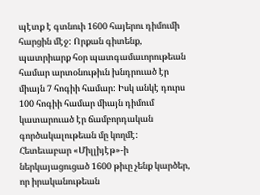պէտք է գտնուի 1600 հայերու դիմումի հարցին մէջ: Որքան գիտենք, պատրիարք հօր պատգամաւորութեան համար արտօնութիւն խնդրուած էր միայն 7 հոգիի համար: Իսկ անկէ դուրս 100 հոգիի համար միայն դիմում կատարուած էր ճամբորդական գործակալութեան մը կողմէ: Հետեւաբար «Միլլիյէթ»-ի ներկայացուցած 1600 թիւը չենք կարծեր, որ իրականութեան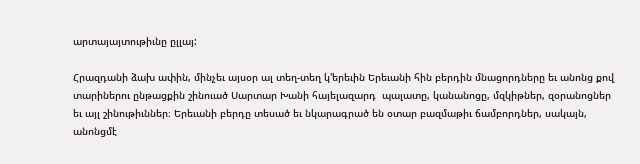արտայայտութիւնը ըլլայ:

Հրազդանի ձախ ափին, մինչեւ այսօր ալ տեղ-տեղ կ'երեւին Երեւանի հին բերդին մնացորդները եւ անոնց քով տարիներու ընթացքին շինուած Սարտար Խանի հայելազարդ  պալատը, կանանոցը, մզկիթներ, զօրանոցներ եւ այլ շինութիւններ։ Երեւանի բերդը տեսած եւ նկարագրած են օտար բազմաթիւ ճամբորդներ, սակայն, անոնցմէ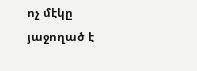ոչ մէկը յաջողած է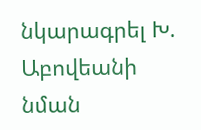նկարագրել Խ. Աբովեանի նման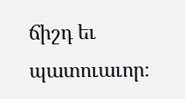ճիշդ եւ պատուաւոր։